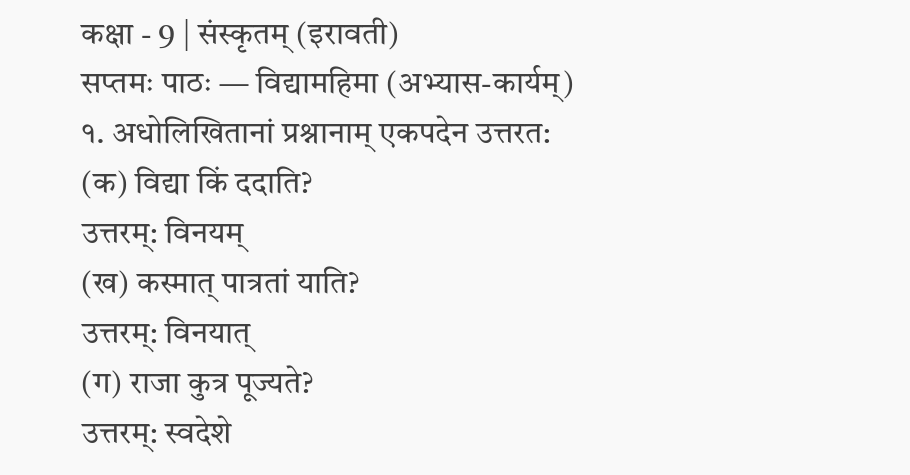कक्षा - 9 | संस्कृतम् (इरावती)
सप्तमः पाठः — विद्यामहिमा (अभ्यास-कार्यम्)
१. अधोलिखितानां प्रश्नानाम् एकपदेन उत्तरत:
(क) विद्या किं ददाति?
उत्तरम्: विनयम्
(ख) कस्मात् पात्रतां याति?
उत्तरम्: विनयात्
(ग) राजा कुत्र पूज्यते?
उत्तरम्: स्वदेशे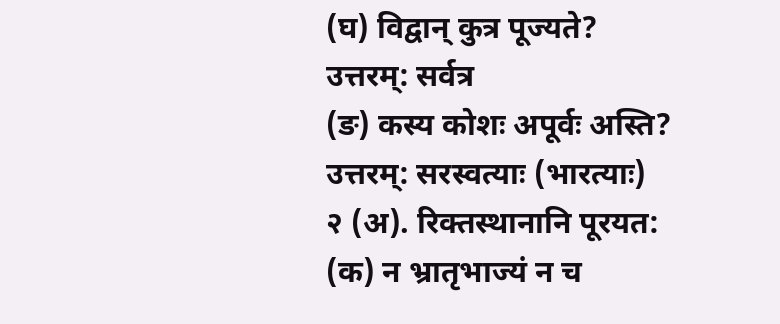(घ) विद्वान् कुत्र पूज्यते?
उत्तरम्: सर्वत्र
(ङ) कस्य कोशः अपूर्वः अस्ति?
उत्तरम्: सरस्वत्याः (भारत्याः)
२ (अ). रिक्तस्थानानि पूरयत:
(क) न भ्रातृभाज्यं न च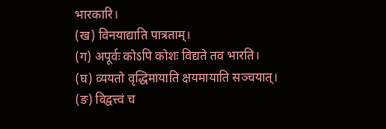भारकारि।
(ख) विनयाद्याति पात्रताम्।
(ग) अपूर्वः कोऽपि कोशः विद्यते तव भारति।
(घ) व्ययतो वृद्धिमायाति क्षयमायाति सञ्चयात्।
(ङ) विद्वत्त्वं च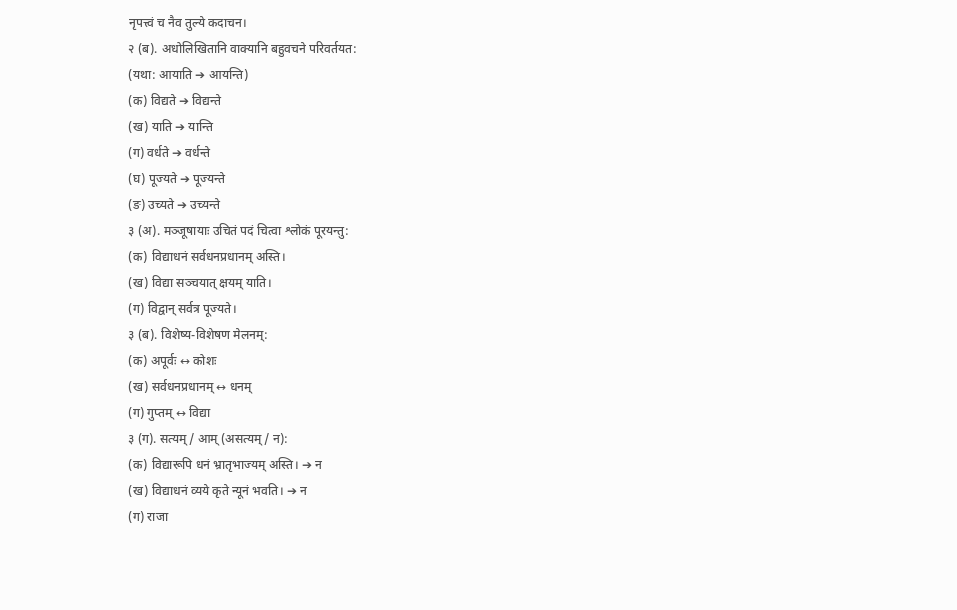नृपत्त्वं च नैव तुल्ये कदाचन।
२ (ब). अधोलिखितानि वाक्यानि बहुवचने परिवर्तयत:
(यथा: आयाति ➔ आयन्ति)
(क) विद्यते ➔ विद्यन्ते
(ख) याति ➔ यान्ति
(ग) वर्धते ➔ वर्धन्ते
(घ) पूज्यते ➔ पूज्यन्ते
(ङ) उच्यते ➔ उच्यन्ते
३ (अ). मञ्जूषायाः उचितं पदं चित्वा श्लोकं पूरयन्तु:
(क) विद्याधनं सर्वधनप्रधानम् अस्ति।
(ख) विद्या सञ्चयात् क्षयम् याति।
(ग) विद्वान् सर्वत्र पूज्यते।
३ (ब). विशेष्य-विशेषण मेलनम्:
(क) अपूर्वः ↔ कोशः
(ख) सर्वधनप्रधानम् ↔ धनम्
(ग) गुप्तम् ↔ विद्या
३ (ग). सत्यम् / आम् (असत्यम् / न):
(क) विद्यारूपि धनं भ्रातृभाज्यम् अस्ति। ➔ न
(ख) विद्याधनं व्यये कृते न्यूनं भवति। ➔ न
(ग) राजा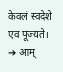केवलं स्वदेशे एव पूज्यते। ➔ आम्